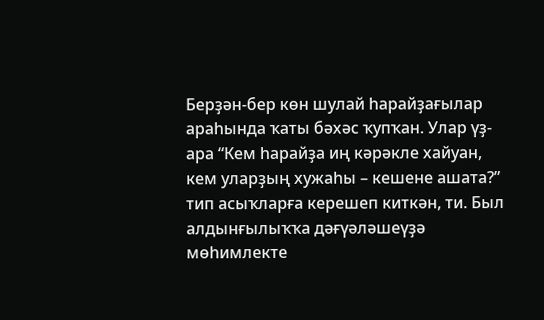Берҙән-бер көн шулай һарайҙағылар араһында ҡаты бәхәс ҡупҡан. Улар үҙ-ара “Кем һарайҙа иң кәрәкле хайуан, кем уларҙың хужаһы – кешене ашата?” тип асыҡларға керешеп киткән, ти. Был алдынғылыҡҡа дәғүәләшеүҙә мөһимлекте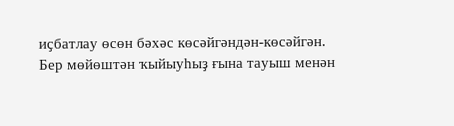иҫбатлау өсөн бәхәс көсәйгәндән-көсәйгән.
Бер мөйөштән ҡыйыуһыҙ ғына тауыш менән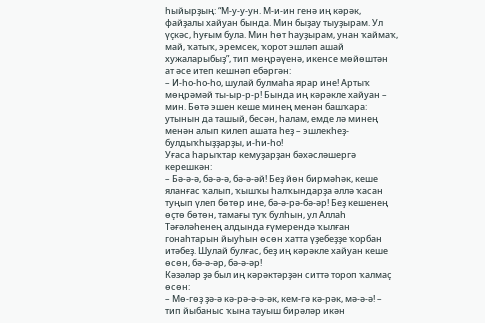һыйырҙың: “М-у-у-ун. М-и-ин генә иң кәрәк, файҙалы хайуан бында. Мин быҙау тыуҙырам. Ул үҫкәс, һуғым була. Мин һөт һауҙырам, унан ҡаймаҡ, май, ҡатыҡ, эремсек, ҡорот эшләп ашай хужаларыбыҙ”, тип мөңрәүенә, икенсе мөйөштән ат әсе итеп кешнәп ебәргән:
– И-һо-һо-һо, шулай булмаһа ярар ине! Артыҡ мөңрәмәй ты-ыр-р-р! Бында иң кәрәкле хайуан – мин. Бөтә эшен кеше минең менән башҡара: утынын да ташый, бесән, һалам, емде лә минең менән алып килеп ашата һеҙ – эшлекһеҙ-булдыҡһыҙҙарҙы, и-һи-һо!
Уғаса һарыҡтар кемуҙарҙан бәхәсләшергә керешкән:
– Бә-ә-ә, бә-ә-ә, бә-ә-әй! Беҙ йөн бирмәһәк, кеше яланғас ҡалып, ҡышҡы һалҡындарҙа әллә ҡасан туңып үлеп бөтөр ине, бә-ә-рә-бә-әр! Беҙ кешенең өҫтө бөтөн, тамағы туҡ булһын, ул Аллаһ Тәғәләһенең алдында ғүмерендә ҡылған гонаһтарын йыуһын өсөн хатта үҙебеҙҙе ҡорбан итәбеҙ. Шулай булғас, беҙ иң кәрәкле хайуан кеше өсөн, бә-ә-әр, бә-ә-әр!
Кәзәләр ҙә был иң кәрәктәрҙән ситтә тороп ҡалмаҫ өсөн:
– Мө-гөҙ ҙә-ә кә-рә-ә-ә-әк, кем-гә кә-рәк, мә-ә-ә! – тип йыбаныс ҡына тауыш бирәләр икән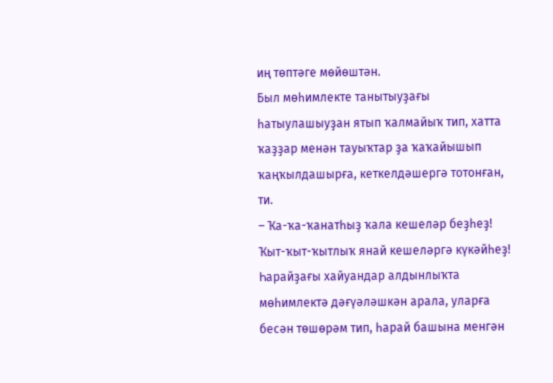иң төптәге мөйөштән.
Был мөһимлекте танытыуҙағы һатыулашыуҙан ятып ҡалмайыҡ тип, хатта ҡаҙҙар менән тауыҡтар ҙа ҡаҡайышып ҡаңҡылдашырға, кеткелдәшергә тотонған, ти.
– Ҡа-ҡа-ҡанатһыҙ ҡала кешеләр беҙһеҙ! Ҡыт-ҡыт-ҡытлыҡ янай кешеләргә күкәйһеҙ!
Һарайҙағы хайуандар алдынлыҡта мөһимлектә дәғүәләшкән арала, уларға бесән төшөрәм тип, һарай башына менгән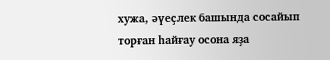хужа, әүеҫлек башында сосайып торған һайғау осона яҙа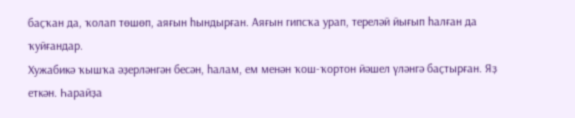баҫҡан да, ҡолап төшөп, аяғын һындырған. Аяғын гипсҡа урап, тереләй йығып һалған да ҡуйғандар.
Хужабикә ҡышҡа әҙерләнгән бесән, һалам, ем менән ҡош-ҡортон йәшел үләнгә баҫтырған. Яҙ еткән. Һарайҙа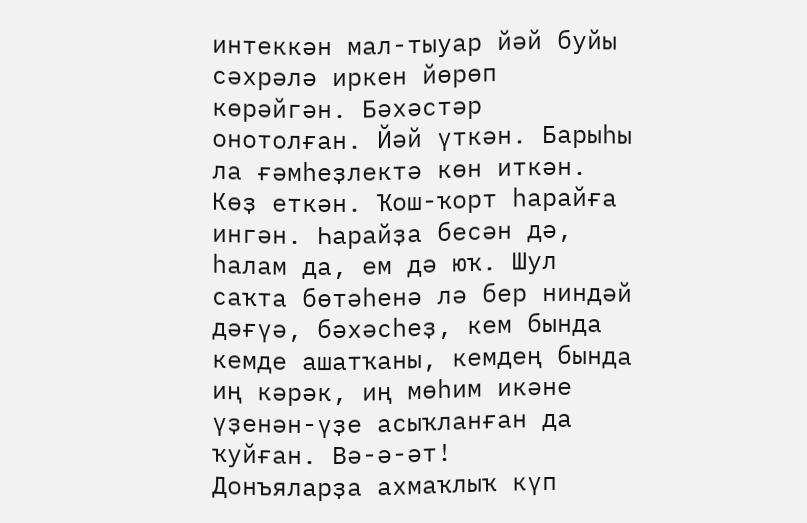интеккән мал-тыуар йәй буйы сәхрәлә иркен йөрөп көрәйгән. Бәхәстәр онотолған. Йәй үткән. Барыһы ла ғәмһеҙлектә көн иткән. Көҙ еткән. Ҡош-ҡорт һарайға ингән. Һарайҙа бесән дә, һалам да, ем дә юҡ. Шул саҡта бөтәһенә лә бер ниндәй дәғүә, бәхәсһеҙ, кем бында кемде ашатҡаны, кемдең бында иң кәрәк, иң мөһим икәне үҙенән-үҙе асыҡланған да ҡуйған. Вә-ә-әт!
Донъяларҙа ахмаҡлыҡ күп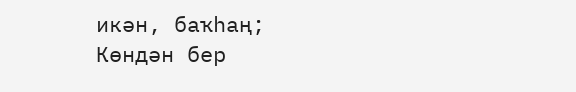икән, баҡһаң;
Көндән бер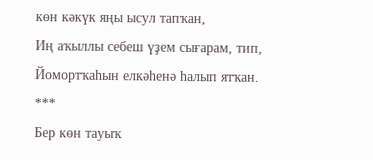көн кәкүк яңы ысул тапҡан,
Иң аҡыллы себеш үҙем сығарам, тип,
Йомортҡаһын елкәһенә һалып ятҡан.
***
Бер көн тауыҡ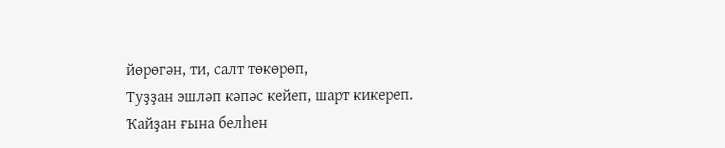йөрөгән, ти, салт төкөрөп,
Туҙҙан эшләп кәпәс кейеп, шарт кикереп.
Ҡайҙан ғына белһен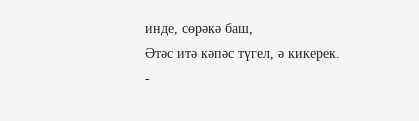инде, сөрәкә баш,
Әтәс итә кәпәс түгел, ә кикерек.
-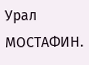Урал МОСТАФИН.